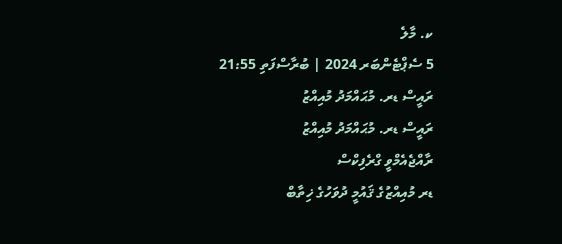ކ. މާލެ
5 ސެޕްޓެންބަރ 2024 | ބުރާސްފަތި 21:55
ރައީސް ޑރ. މުޙައްމަދު މުއިއްޒު
ރައީސް ޑރ. މުޙައްމަދު މުއިއްޒު
ރާއްޖެއެމްވީ ގްރެފިކްސް
ޑރ މުއިއްޒުގެ ޤައުމީ ދުވަހުގެ ޚިތާބް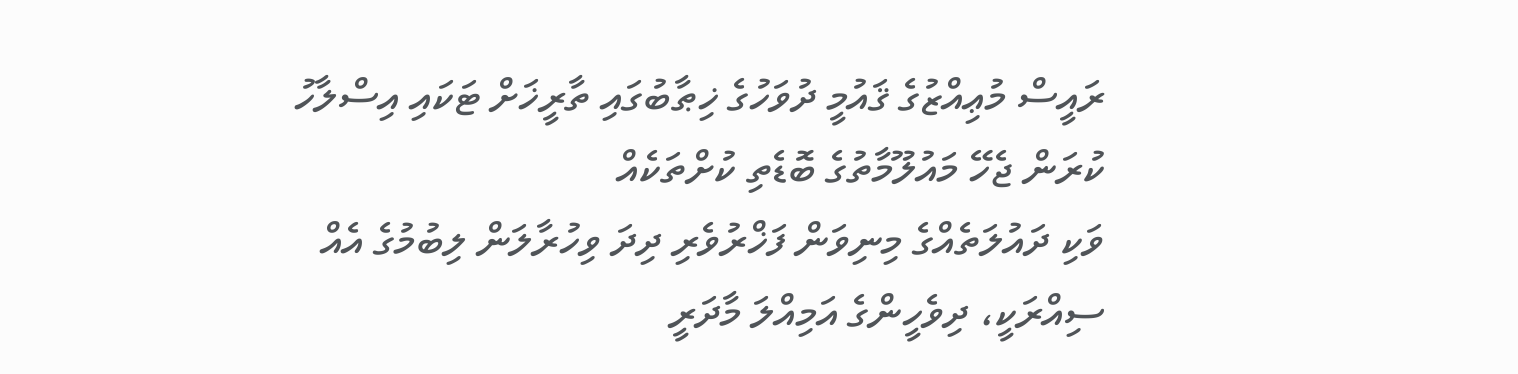ރައީސް މުޢިއްޒުގެ ޤައުމީ ދުވަހުގެ ޚިޠާބުގައި ތާރީޚަށް ޓަކައި އިސްލާހު ކުރަން ޖެހޭ މައުލޫމާތުގެ ބޮޑެތި ކުށްތަކެއް
ވަކި ދައުލަތެއްގެ މިނިވަން ފަޚްރުވެރި ދިދަ ވިހުރާލަން ލިބުމުގެ އެއް ސިއްރަކީ، ދިވެހީންގެ އަމިއްލަ މާދަރީ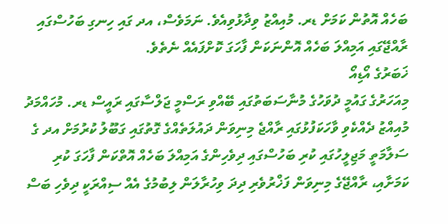ބަހެއް އޮތުން ކަމަށް ޑރ. މުއިއްޒު ވިދާޅުވިއެވެ. ނަމަވެސް، އދ ގައި ހިނގި ބަހުސްގައި ރާއްޖޭގައި އަމިއްލަ ބަހެއް އޮންނަކަން ފާހަގަ ކޮށްފައެއް ނެތެވެ.
ޚަބަރުގެ އޯޑިއޯ
މިއަހަރުގެ ގައުމީ ދުވަހުގެ މުނާސަބަތުގައި ބޭއްވި ރަސްމީ ޖަލްސާގައި ރައީސް ޑރ. މުހައްމަދު މުއިއްޒު ދެއްކެވި ވާހަކަފުޅުގައި ރާއްޖެ މިނިވަން ދައުލަތެއްގެ ގޮތުގައި ގަބޫލު ކުރުމަށް އދ ގެ ސަލާމަތީ މަޖިލީހުގައި ކުރި ބަހުސްގައި ދިވެހިންގެ އަމިއްލަ ބަހެއް އޮތްކަން ފާހަގަ ކުރި ކަމަށާއި، ރާއްޖޭގެ މިނިވަން ފަޚްރުވެރި ދިދަ ވިހުރާލަން ލިބުމުގެ އެއް ސިއްރަކީ ދިވެހި ބަސް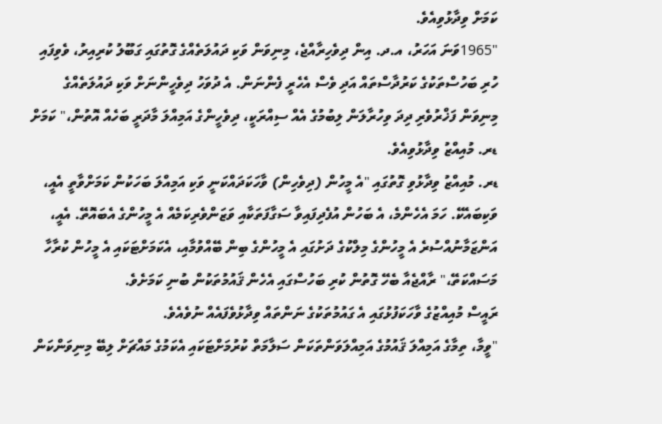ކަމަށް ވިދާޅުވިއެވެ.
"1965ވަނަ އަހަރު، އ.ދ. އިން ދިވެހިރާއްޖެ، މިނިވަން ވަކި ދައުލަތެއްގެ ގޮތުގައި ގަބޫލު ކުރިއިރު، ވެވިފައި ހުރި ބަހުސްތަކުގެ ކަރުދާސްތައް އަދި ވެސް އެހެރީ ފެންނަން. އެ ދުވަހު ދިވެހީންނަށް ވަކި ދައުލަތެއްގެ މިނިވަން ފަޚްރުވެރި ދިދަ ވިހުރާލަން ލިބުމުގެ އެއް ސިއްރަކީ، ދިވެހީންގެ އަމިއްލަ މާދަރީ ބަހެއް އޮތުން،" ކަމަށް ޑރ. މުއިއްޒު ވިދާޅުވިއެވެ.
ޑރ. މުއިއްޒު ވިދާޅުވި ގޮތުގައި "އެ މީހުން (ދިވެހިން) ވާހަކަދައްކަނީ ވަކި އަމިއްލަ ބަހަކުން ކަމަށްވާތީ އެއީ، ވަކިބައެކޭ. ހަމަ އެހެންމެ، އެ ބަހުން އުފެދިފައިވާ ސަގާފަތަކާއި ވަޒަންވެރިކަމެއް އެ މީހުންގެ އެބައޮތޭ. އެއީ، އަންޒަމާނުއްސުރެ އެ މީހުންގެ މިލްކުގެ ދަށުގައި އެ މީހުންގެ ބިން ބޭއްވުމާއި، އެކަމަށްޓަކައި އެ މީހުން ކުރާހާ މަސައްކަތޭ،" ރާއްޖެއާ ބެހޭ ގޮތުން ކުރި ބަހުސްގައި އެހެން ޤައުމުތަކުން ބުނި ކަމަށެވެ.
ރައީސް މުއިއްޒުގެ ވާހަކަފުޅުގައި އެ ގައުމުތަކުގެ ނަންތައް ވިދާޅުވެފައެއް ނުވެއެވެ.
"ވީމާ، ތިމާގެ އަމިއްލަ ޤައުމުގެ އަމިއްލަވަންތަކަން ސަލާމަތް ކުރުމަށްޓަކައި އެކަމުގެ މައްޗަށް ލިބޭ މިނިވަންކަން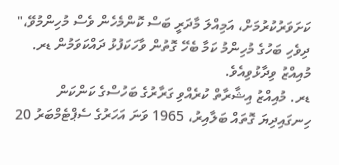ކަށަވަރުކުރުމަށް، އަމިއްލަ މާދަރީ ބަސް ކޮންމެހެން ވެސް މުހިންމުވޭ،" ދިވެހި ބަހުގެ މުހިންމު ކަމާ ބެހޭ ގޮތުން ވާހަކަފުޅު ދައްކަވަމުން ޑރ. މުއިއްޒު ވިދާޅުވިއެވެ.
ޑރ. މުއިއްޒު އިޝާރާތް ކުރެއްވި ގަރާރުގެ ބަހުސްގެ ކަންކަން ހިނގައިދިޔަ ގޮތައް ބަލާއިރު، 1965 ވަނަ އަހަރުގެ ސެޕްޓެމްބަރު 20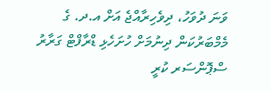ވަނަ ދުވަހު، ދިވެހިރާއްޖެ އަށް އ.ދ. ގެ މެމްބަރުކަން ދިނުމަށް ހުށަހެޅި ޑްރާފްޓް ގަރާރު ސްޕޮންސަރ ކުރީ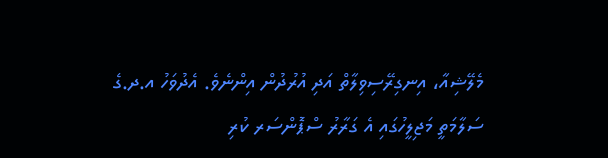މެލޭޝިއާ، އިނގިރޭސިވިލާތް އަދި އުރުދުން އިންނެވެ. އެދުވަހު އ.ދ.ގެ ސަލާމަތީ މަޖިލީހުގައި އެ ގަރާރު ސްޕޮންސަރ ކުރި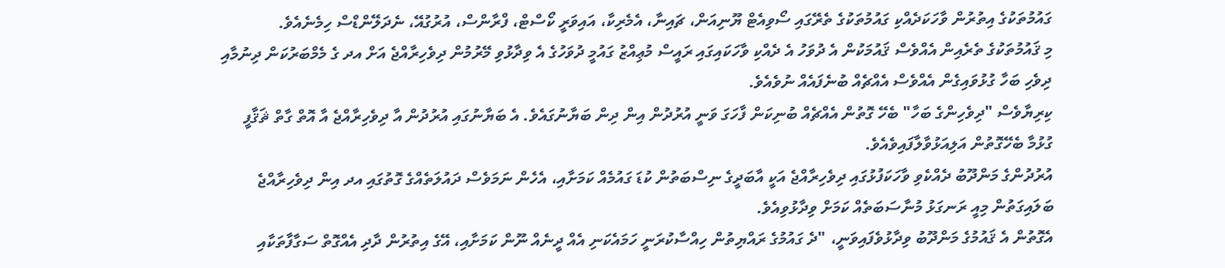ގައުމުތަކުގެ އިތުރުން ވާހަކަދެއްކި ގައުމުތަކުގެ ތެރޭގައި ސޯވިއެޓް ޔޫނިއަން، ޗައިނާ، އެމެރިކާ، އައިވަރީ ކޯސްޓް، ފްރާންސް، އުރުގުއޭ، ނެދަލޭންޑްސް ހިމެނެއެވެ.
މި ޤައުމުތަކުގެ ތެރެއިން އެއްވެސް ޤައުމަކުން އެ ދުވަހު އެ ދެއްކި ވާހަކައިގައި ރައީސް މުޢިއްޒު ގައުމީ ދުވަހުގެ އެ ވިދާޅުވި މޭރުމުން ދިވެހިރާއްޖެ އަށް އދ ގެ މެމްބަރުކަން ދިނުމާއި ދިވެހި ބަހާ ގުޅުވައިގެން އެއްވެސް އެއްޗެއް ބުނެފައެއް ނުވެއެވެ.
ކިރިޔާވެސް "ދިވެހިންގެ ބަހާ" ބެހޭ ގޮތުން އެއްޗެއް ބުނިކަން ފާހަގަ ވަނީ އުރުދުން އިން ދިން ބަޔާނުގައެވެ. އެ ބަޔާނުގައި އުރުދުން އާ ދިވެހިރާއްޖެ އާ އޮތް ގާތް ޘަޤާފީ ގުޅުމާ ބެހޭގޮތުން އަލިއަޅުވާލާފައިވެއެވެ.
އުރުދުންގެ މަންދޫބު ދެއްކެވި ވާހަކަފުޅުގައި ދިވެހިރާއްޖެ އަކީ އާބަދީގެ ނިސްބަތުން ކުޑަ ގައުމެއް ކަމަށާއި، އެހެން ނަމަވެސް ދައުލަތެއްގެ ގޮތުގައި އދ އިން ދިވެހިރާއްޖެ ބަލައިގަތުން މިއީ ރަނގަޅު މުނާސަބަތެއް ކަމަށް ވިދާޅުވިއެވެ.
އެގޮތުން އެ ޤައުމުގެ މަންދޫބު ވިދާޅުވެފައިވަނީ، "ދެ ގައުމުގެ ރައްޔިތުން ހިއްސާކުރަނީ ހަމައެކަނި އެއް ދީނެއް ނޫން ކަމަށާއި، އޭގެ އިތުރުން ދާދި އެއްގޮތް ސަގާފާތަކާއި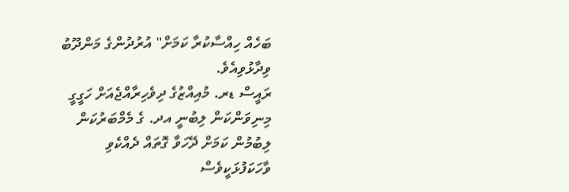ބަހެއް ހިއްސާކުރާ ކަމަށް" އުރުދުންގެ މަންދޫބު ވިދާޅުވިއެވެ.
ރައީސް ޑރ. މުއިއްޒުގެ ދިވެހިރާއްޖެއަށް ހަގީގީ މިނިވަންކަން ލިބުނީ އދ. ގެ މެމްބަރުކަން ލިބުމުން ކަމަށް ދޭހަވާ ގޮތައް ދެއްކެވި ވާހަކަފުޅަކީވެސް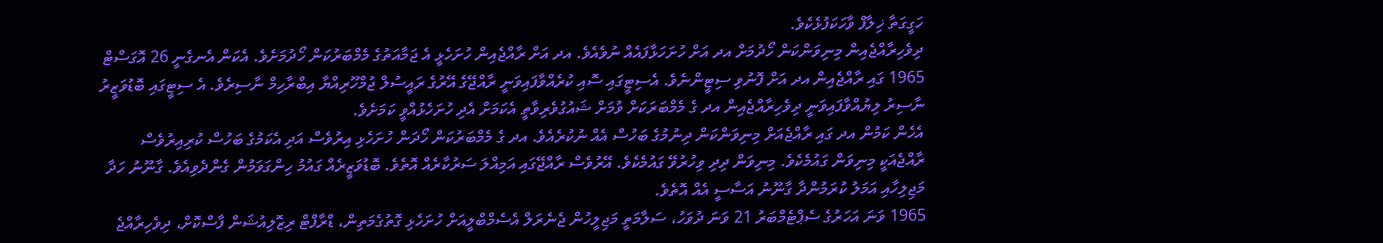ހަގީގަތާ ޚިލާފް ވާހަކަފުޅެކެވެ.
ދިވެހިރާއްޖެއިން މިނިވަންކަން ހޯދުމަށް އދ އަށް ހުށަހަޅާފައެއް ނުވެއެވެ. އދ އަށް ރާއްޖެއިން ހުށަހެޅީ އެ ޖަމާއަތުގެ މެމްބަރުކަން ހޯދުމަށެވެ. އެކަން އެނގެނީ 26 އޮގަސްޓް 1965 ގައި ރާއްޖެއިން އދ އަށް ފޮނުވި ސިޓީންނެވެ. އެސިޓީގައި ސޮއި ކުރެއްވާފައިވަނީ ރާއްޖޭގެ އޭރުގެ ރައީސުލް ޖުމްހޫރިއްޔާ އިބްރާހިމް ނާސިރެވެ. އެ ސިޓީގައި ބޮޑުވަޒީރު ނާސިރު ލިޔުއްވާފައިވަނީ ދިވެހިރާއްޖެއިން އދ ގެ މެމްބަރަކަށް ވުމަށް ޝައުގުވެރިވާތީ އެކަމަށް އެދި ހުށަހެޅުއްވީ ކަމަށެވެ.
އެހެން ކަމުން އދ ގައި ރާއްޖެއަށް މިނިވަންކަން ދިނުމުގެ ބަހުސް އެއް ނުކުރެއެވެ. އދ ގެ މެމްބަރުކަން ހޯދަން ހުށަހެޅި އިރުވެސް އަދި އެކަމުގެ ބަހުސް ކުރިއިރުވެސް ރާއްޖެއަކީ މިނިވަން ގައުމެކެވެ. މިނިވަން ދިދި ވިހުރުވޭ ގައުމެކެވެ. އޭރުވެސް ރާއްޖޭގައި އަމިއްލަ ސަރުކާރެއް އޮތެވެ. ބޮޑުވަޒީރެއް ގައުމު ހިންގަވަމުން ގެންދެވިއެވެ. ގާނޫނު ހަދާ މަޖިލިހާއި އަމަލު ކުރަމުންދާ ގާނޫނު އަސާސީ އެއް އޮތެވެ.
1965 ވަނަ އަހަރުގެ ސެޕްޓެމްބަރު 21 ވަނަ ދުވަހު، ސަލާމަތީ މަޖިލީހުން ޖެނެރަލް އެސެމްބްލީއަށް ހުށަހެޅި ގޮތުގެމަތިން، ޑްރާފްޓް ރިޒޮލިއުޝަން ފާސްކޮށް، ދިވެހިރާއްޖެ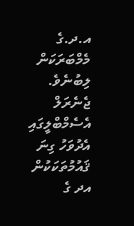އ.ދ.ގެ މެމްބަރަކަން ލިބުނެވެ. ޖެނެރަލް އެސެމްބްލީގައި އެދުވަހު ގިނަ ޤައުމުތަކަކުން އދ ގެ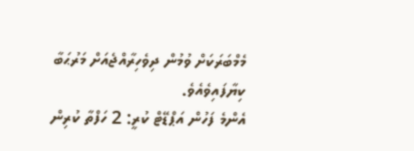މެމްބަރަކަށް ވުމުން ދިވެހިރާއްޖެއަށް މަރުޙަބާ ކިޔާފައިވެއެވެ.
އެންމެ ފަހުން އަޕްޑޭޓް ކުރީ: 2 ހަފްތާ ކުރިން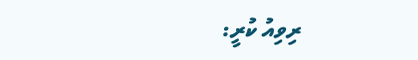ރިވިއު ކުރީ: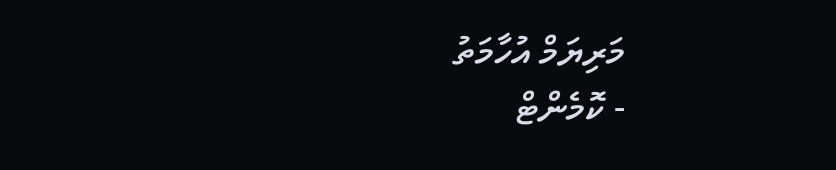މަރިޔަމް އުހާމަތު
- ކޮމެންޓް